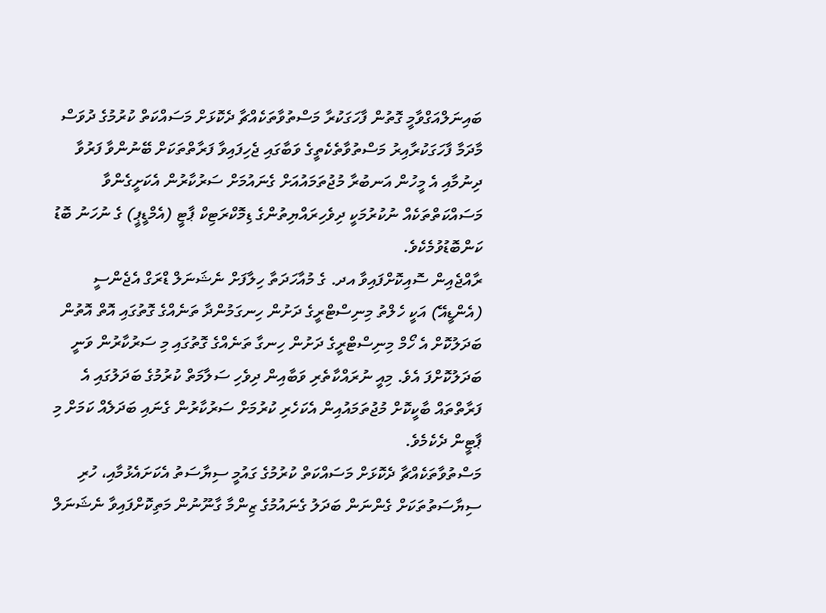ބައިނަލްއަގްވާމީ ގޮތުން ފާހަގަކުރާ މަސްތުވާތަކެއްޗާ ދެކޮޅަށް މަސައްކަތް ކުރުމުގެ ދުވަސް މާދަމާ ފާހަގަކުރާއިރު މަސްތުވާތެކެތީގެ ވަބާގައި ޖެހިފައިވާ ފަރާތްތަކަށް ބޭނުންވާ ފަރުވާ ދިނުމާއި އެ މީހުން އަނބުރާ މުޖުތަމައުއަށް ގެނައުމަށް ސަރުކާރުން އެކަށީގެންވާ މަސައްކަތްތަކެއް ނުކުރުމަކީ ދިވެހިރައްޔިތުންގެ ޑިމޮކްރަޓިކް ޕާޓީ (އެމްޑީޕީ) ގެ ނުހަނު ބޮޑު ކަންބޮޑުވުމެކެވެ.
ރާއްޖެއިން ސޮއިކޮށްފައިވާ އދ. ގެ މުއާހަދަތާ ހިލާފަށް ނެޝަނަލް ޑްރަގް އެޖެންސީ (އެންޑީއޭ) އަކީ ހެލްތު މިނިސްޓްރީގެ ދަށުން ހިނގަމުންދާ ތަނެއްގެ ގޮތުގައި އޮތް އޮތުން ބަދަލުކޮށް އެ ހޯމް މިނިސްޓްރީގެ ދަށުން ހިނގާ ތަނެއްގެ ގޮތުގައި މި ސަރުކާރުން ވަނީ ބަދަލުކޮށްފަ އެވެ. މިއީ ނުރައްކާތެރި ވަބާއިން ދިވެހި ސަލާމަތް ކުރުމުގެ ބަދަލުގައި އެ ފަރާތްތައް ބާކީކޮށް މުޖުތަމައުއިން އެކަހެރި ކުރުމަށް ސަރުކާރުން ގެނައި ބަދަލެއް ކަމަށް މި ޕާޓީން ދެކެމެވެ.
މަސްތުވާތަކެއްޗާ ދެކޮޅަށް މަސައްކަތް ކުރުމުގެ ގައުމީ ސިޔާސަތު އެކަށައެޅުމާއި، ހުރި ސިޔާސަތުތަކަށް ގެންނަން ބަދަލު ގެނައުމުގެ ޒިންމާ ގާނޫނުން މަތިކޮށްފައިވާ ނެޝަނަލް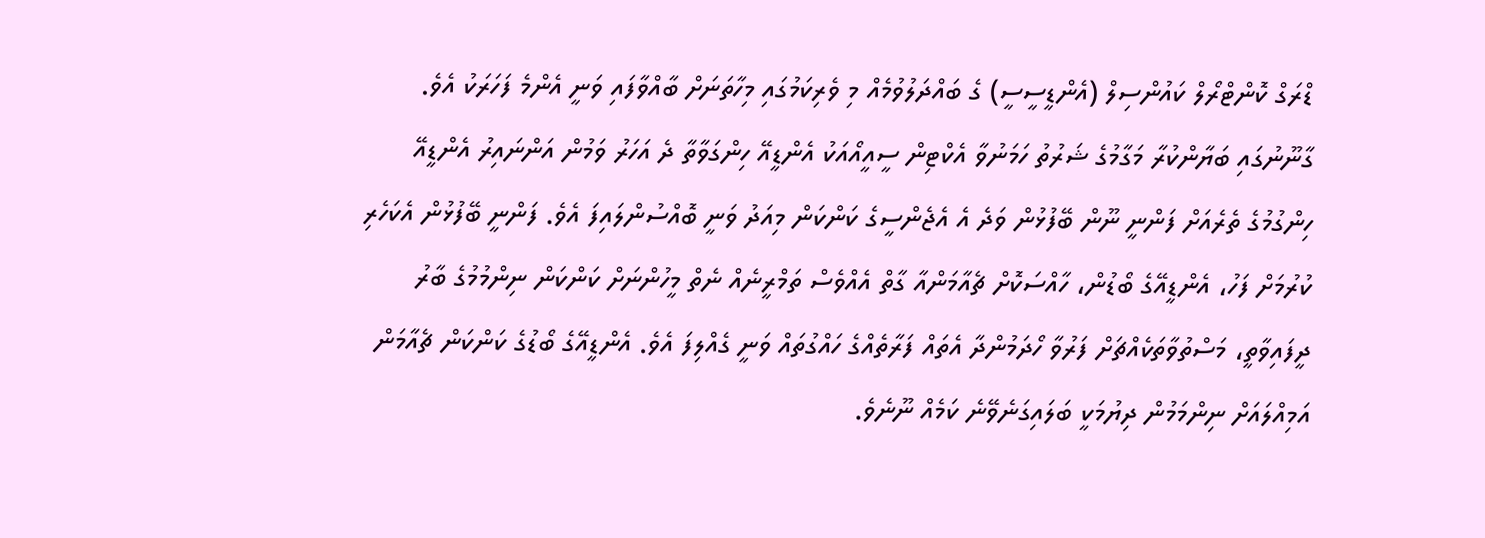ޑްރަގް ކޮންޓްރޯލް ކައުންސިލް (އެންޑީސީސީ) ގެ ބައްދަލުވުމެއް މި ވެރިކަމުގައި މިހާތަނަށް ބާއްވާފައި ވަނީ އެންމެ ފަހަރަކު އެވެ.
ގާނޫނުގައި ބަޔާންކުރާ މަގާމުގެ ޝަރުތު ހަމަނުވާ އެކްޓިން ސީއީއޯއަކު އެންޑީއޭ ހިންގަވާތާ ދެ އަހަރު ވަމުން އަންނައިރު އެންޑީއޭ ހިންގުމުގެ ތެރެއަށް ފަންނީ ނޫން ބޭފުޅުން ވަދެ އެ އެޖެންސީގެ ކަންކަން މިއަދު ވަނީ ބޮއްސުންލައިފަ އެވެ. ފަންނީ ބޭފުޅުން އެކަހެރި ކުރުމަށް ފަހު، އެންޑީއޭގެ ބޯޑުން، ހާއްސަކޮށް ޗެއާމަންއާ ގާތް އެއްވެސް ތަމްރީނެއް ނެތް މީހުންނަށް ކަންކަން ނިންމުމުގެ ބާރު ދީފައިވާތީ، މަސްތުވާތަކެއްޗަށް ފަރުވާ ހޯދަމުންދާ އެތައް ފަރާތެއްގެ ހައްގުތައް ވަނީ ގެއްލިފަ އެވެ. އެންޑީއޭގެ ބޯޑުގެ ކަންކަން ޗެއާމަން އަމިއްލައަށް ނިންމަމުން ދިޔުމަކީ ބަލައިގަނެވޭނެ ކަމެއް ނޫނެވެ.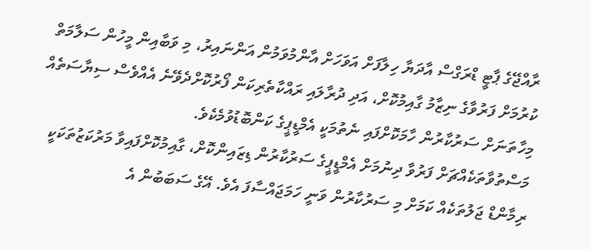ރާއްޖޭގެ ޕާޓީ ޑްރަގްސް އާދަޔާ ހިލާފަށް އަވަހަށް އާންމުވަމުން އަންނައިރު، މި ވަބާއިން މީހުން ސަލާމަތް ކުރުމަށް ފަރުވާގެ ނިޒާމު ގާއިމުކޮށް، އަދި ދުރާލައި ރައްކާތެރިކަން ފޯރުކޮށްދެވޭނެ އެއްވެސް ސިޔާސަތެއް މިހާތަނަށް ސަރުކާރުން ހާމަކޮށްފައި ނެތުމަކީ އެމްޑީޕީގެ ކަންބޮޑުވުމެކެވެ.
މަސްތުވާތަކެއްޗަށް ފަރުވާ ދިނުމަށް އެމްޑީޕީގެ ސަރުކާރުން ޑިޒައިންކޮށް، ގާއިމުކޮށްފައިވާ މަރުކަޒުތަކަކީ ރިމާންޑް ޖަލުތަކެއް ކަމަށް މި ސަރުކާރުން ވަނީ ހަމަޖައްސާފަ އެވެ. އޭގެ ސަބަބުން އެ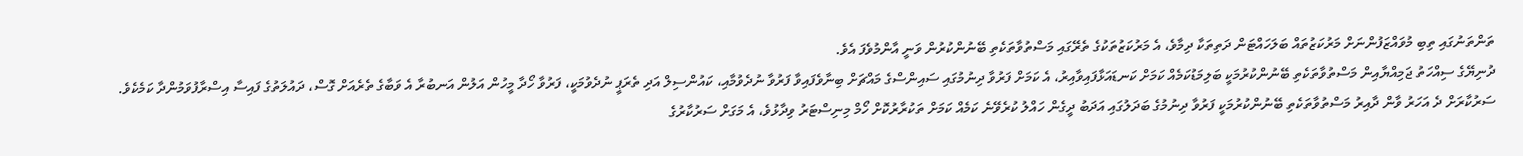ތަންތަނުގައި ތިބި މުވައްޒަފުންނަށް މަރުކަޒުތައް ބަލަހައްޓަން ދަތިތަކާ ދިމާވެ، އެ މަރުކަޒުތަކުގެ ތެރޭގައި މަސްތުވާތަކެތި ބޭނުންކުރުން ވަނީ އާންމުވެފަ އެވެ.
ދުނިޔޭގެ ސިއްހަތު ޖަމިއްޔާއިން މަސްތުވާތަކެތި ބޭނުންކުރުމަކީ ބަލިމަޑުކަމެއް ކަމަށް ކަނޑައަޅާފައިވާއިރު، އެ ކަމަށް ފަރުވާ ދިނުމުގައި ސައިންސްގެ މައްޗަށް ބިނާވެފައިވާ ފަރުވާ ނުދެވުމާއި، ކައުންސިލް އަދި ތެރަޕީ ނުދެވުމަކީ، ފަރުވާ ހޯދާ މީހުން އަލުން އަނބުރާ އެ ވަބާގެ ތެރެއަށް ގޮސް، ދައުލަތުގެ ފައިސާ އިސްރާފުވަމުންދާ ކަމެކެވެ.
ސަރުކާރަށް ދެ އަހަރު ވާން ދާއިރު މަސްތުވާތަކެތި ބޭނުންކުރުމަކީ ފަރުވާ ދިނުމުގެ ބަދަލުގައި އަދަބު ދީގެން ހައްލު ކުރެވޭނެ ކަމެއް ކަމަށް ތަކުރާރުކޮށް ހޯމް މިނިސްޓަރު ވިދާޅުވެ، އެ މަގަށް ސަރުކާރުގެ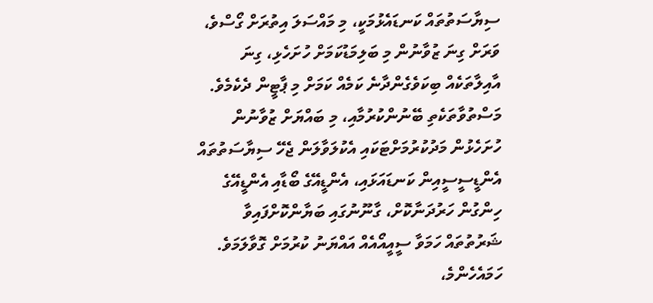ސިޔާސަތުތައް ކަނޑައެޅުމަކީ، މި މައްސަލަ އިތުރަށް ގޯސްވެ، ވަރަށް ގިނަ ޒުވާނުން މި ބަލިމަޑުކަމަށް ހުށަހެޅި، ގިނަ އާއިލާތަކެއް ބިކަވެގެންދާނެ ކަމެއް ކަމަށް މި ޕާޓީން ދެކެމެވެ.
މަސްތުވާތަކެތި ބޭނުންކުރުމާއި، މި ބައްޔަށް ޒުވާނުން ހުށަހެޅުން މަދުކުރުމަށްޓަކައި އެކުލަވާލަން ޖެހޭ ސިޔާސަތުތައް އެންޑީސީސީއިން ކަނޑައަޅައި، އެންޑީއޭގެ ބޯޑާއި އެންޑީއޭގެ ހިންގުން ހަރުދަނާކޮށް، ގާނޫނުގައި ބަޔާންކޮށްފައިވާ ޝަރުތުތައް ހަމަވާ ސީއީއޯއެއް އައްޔަނު ކުރުމަށް ގޮވާލަމަވެ. ހަމައެހެންމެ،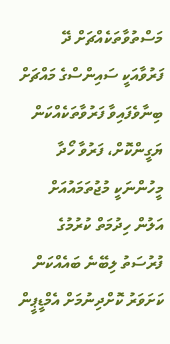މަސްތުވާތަކެއްޗަށް ދޭ ފަރުވާއަކީ ސައިންސްގެ މައްޗަށް ބިނާވެފައިވާ ފަރުވާތަކެއްކަން ޔަގީންކޮށް، ފަރުވާ ހޯދާ މީހުންނަކީ މުޖުތަމައުއަށް އަލުން ހިދުމަތް ކުރުމުގެ ފުރުސަތު ލިބޭނެ ބައެއްކަން ކަށަވަރު ކޮށްދިނުމަށް އެމްޑީޕީން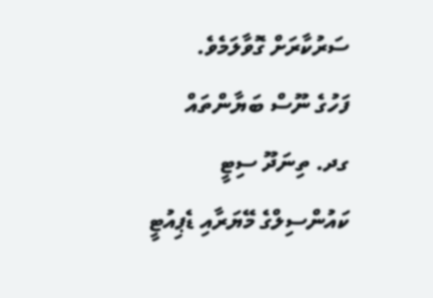ސަރުކާރަށް ގޮވާލަމެވެ.
ފަހުގެ ނޫސް ބަޔާންތައް
ގދ. ތިނަދޫ ސިޓީ ކައުންސިލްގެ މޭޔަރާއި ޑެޕިއުޓީ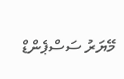މޭޔަރު ސަސްޕެންޑް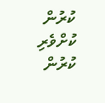ކުރުން ކުށްވެރި ކުރުން